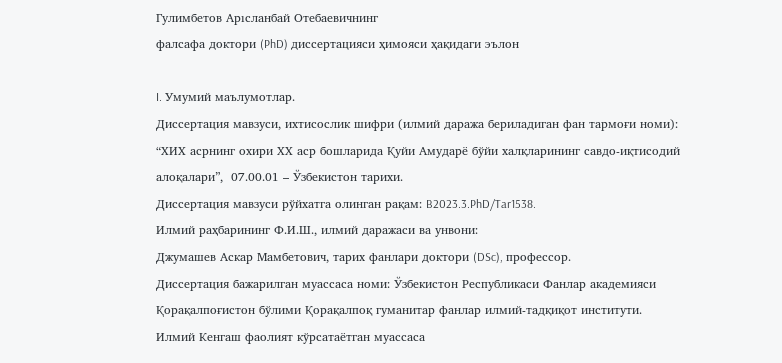Гулимбетов Арıсланбай Отебаевичнинг
фалсафа доктори (PhD) диссертацияси ҳимояси ҳақидаги эълон

I. Умумий маълумотлар.
Диссертация мавзуси, ихтисослик шифри (илмий даража бериладиган фан тармоғи номи): “ХИХ асрнинг охири ХХ аср бошларида Қуйи Амударё бўйи халқларининг савдо-иқтисодий алоқалари”,  07.00.01 – Ўзбекистон тарихи.
Диссертация мавзуси рўйхатга олинган рақам: B2023.3.PhD/Tar1538.
Илмий раҳбарининг Ф.И.Ш., илмий даражаси ва унвони:
Джумашев Аскар Мамбетович, тарих фанлари доктори (DSc), профессор.
Диссертация бажарилган муассаса номи: Ўзбекистон Республикаси Фанлар академияси Қорақалпоғистон бўлими Қорақалпоқ гуманитар фанлар илмий-тадқиқот институти.
Илмий Кенгаш фаолият кўрсатаётган муассаса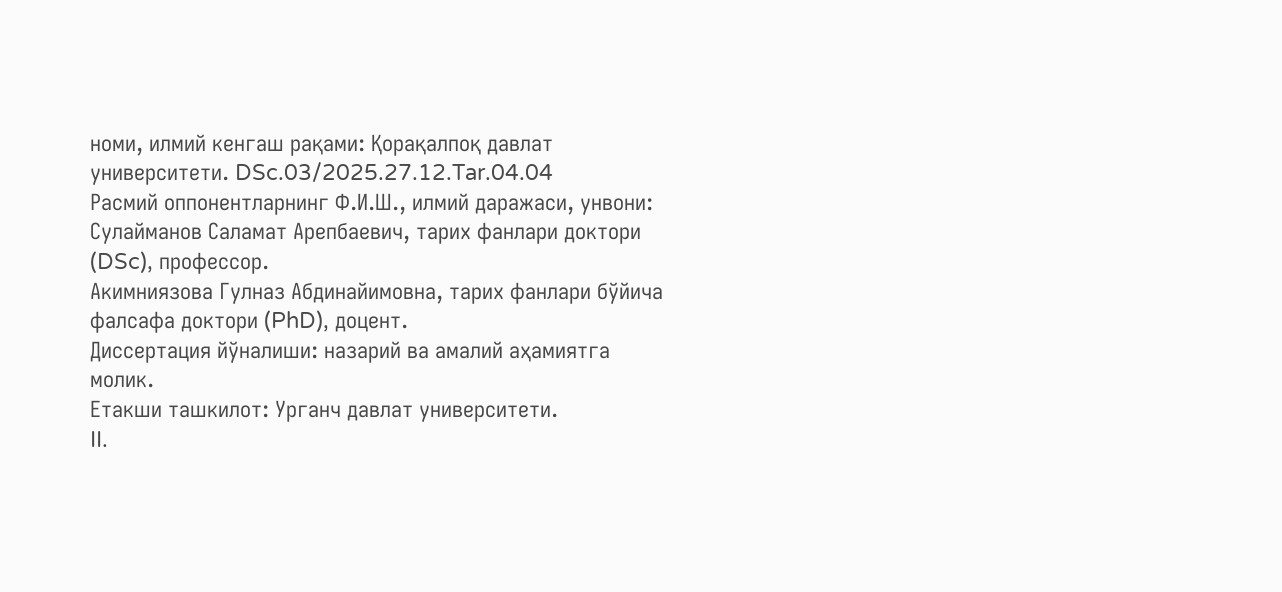номи, илмий кенгаш рақами: Қорақалпоқ давлат университети. DSc.03/2025.27.12.Tar.04.04
Расмий оппонентларнинг Ф.И.Ш., илмий даражаси, унвони:
Сулайманов Саламат Арепбаевич, тарих фанлари доктори (DSc), профессор.
Акимниязова Гулназ Абдинайимовна, тарих фанлари бўйича фалсафа доктори (PhD), доцент.
Диссертация йўналиши: назарий ва амалий аҳамиятга молик.
Етакши ташкилот: Урганч давлат университети.
II.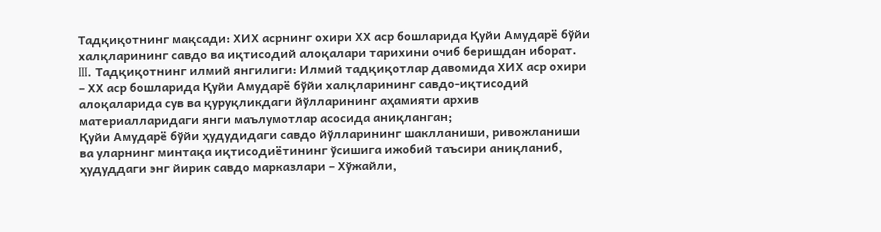Тадқиқотнинг мақсади: ХИХ асрнинг охири ХХ аср бошларида Қуйи Амударё бўйи халқларининг савдо ва иқтисодий алоқалари тарихини очиб беришдан иборат.
III. Тадқиқотнинг илмий янгилиги: Илмий тадқиқотлар давомида ХИХ аср охири – ХХ аср бошларида Қуйи Амударё бўйи халқларининг савдо-иқтисодий алоқаларида сув ва қуруқликдаги йўлларининг аҳамияти архив материалларидаги янги маълумотлар асосида аниқланган;
Қуйи Амударё бўйи ҳудудидаги савдо йўлларининг шаклланиши, ривожланиши ва уларнинг минтақа иқтисодиётининг ўсишига ижобий таъсири аниқланиб, ҳудуддаги энг йирик савдо марказлари – Хўжайли,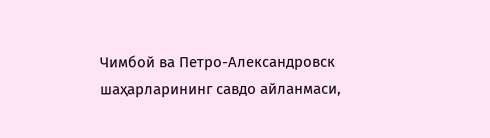Чимбой ва Петро-Александровск шаҳарларининг савдо айланмаси,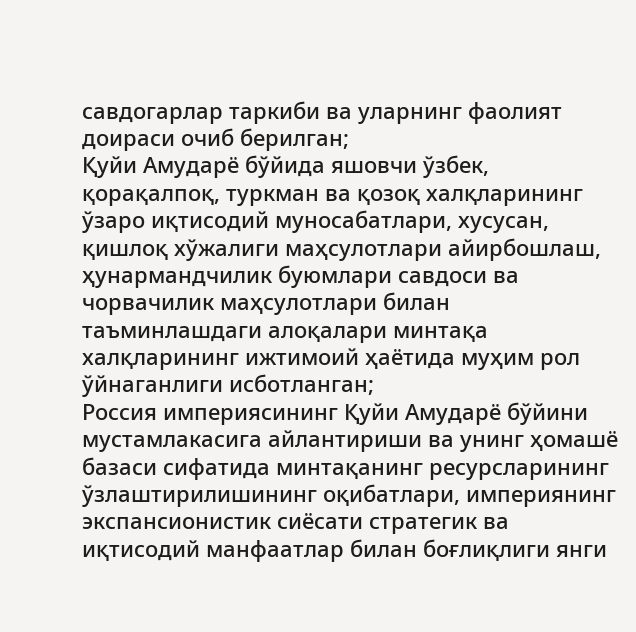савдогарлар таркиби ва уларнинг фаолият доираси очиб берилган;
Қуйи Амударё бўйида яшовчи ўзбек, қорақалпоқ, туркман ва қозоқ халқларининг ўзаро иқтисодий муносабатлари, хусусан, қишлоқ хўжалиги маҳсулотлари айирбошлаш, ҳунармандчилик буюмлари савдоси ва чорвачилик маҳсулотлари билан таъминлашдаги алоқалари минтақа халқларининг ижтимоий ҳаётида муҳим рол ўйнаганлиги исботланган;
Россия империясининг Қуйи Амударё бўйини мустамлакасига айлантириши ва унинг ҳомашё базаси сифатида минтақанинг ресурсларининг ўзлаштирилишининг оқибатлари, империянинг экспансионистик сиёсати стратегик ва иқтисодий манфаатлар билан боғлиқлиги янги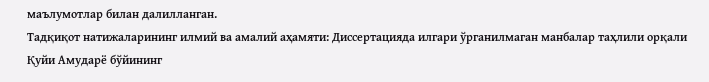маълумотлар билан далилланган.
Тадқиқот натижаларининг илмий ва амалий аҳамяти: Диссертацияда илгари ўрганилмаган манбалар таҳлили орқали Қуйи Амударё бўйининг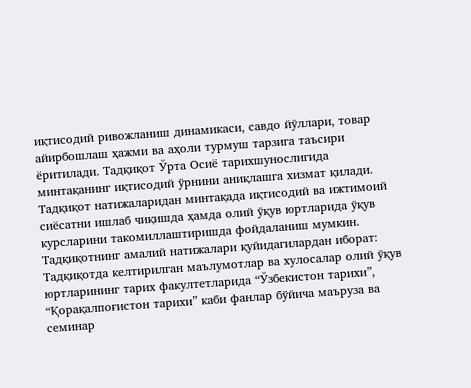иқтисодий ривожланиш динамикаси, савдо йўллари, товар айирбошлаш ҳажми ва аҳоли турмуш тарзига таъсири ёритилади. Тадқиқот Ўрта Осиё тарихшунослигида минтақанинг иқтисодий ўрнини аниқлашга хизмат қилади.
Тадқиқот натижаларидан минтақада иқтисодий ва ижтимоий сиёсатни ишлаб чиқишда ҳамда олий ўқув юртларида ўқув курсларини такомиллаштиришда фойдаланиш мумкин.
Тадқиқотнинг амалий натижалари қуйидагилардан иборат: Тадқиқотда келтирилган маълумотлар ва хулосалар олий ўқув юртларининг тарих факултетларида “Ўзбекистон тарихи”, “Қорақалпоғистон тарихи” каби фанлар бўйича маъруза ва семинар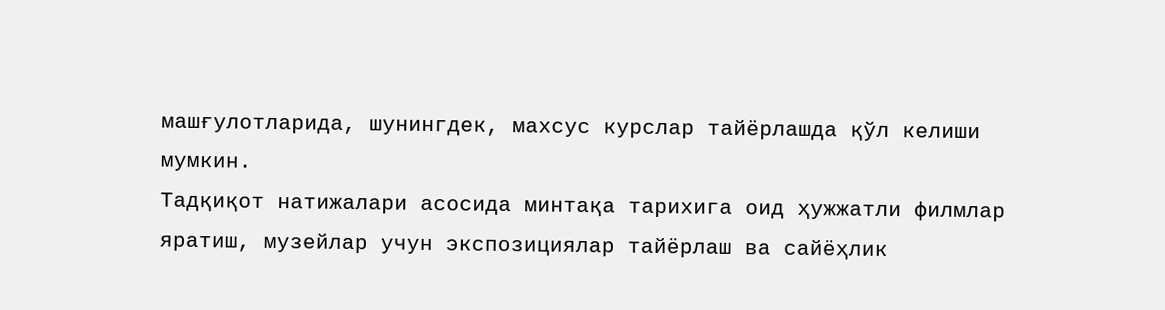машғулотларида, шунингдек, махсус курслар тайёрлашда қўл келиши мумкин.
Тадқиқот натижалари асосида минтақа тарихига оид ҳужжатли филмлар яратиш, музейлар учун экспозициялар тайёрлаш ва сайёҳлик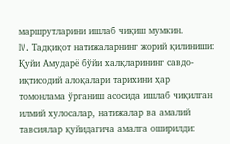маршрутларини ишлаб чиқиш мумкин.
IV. Тадқиқот натижаларнинг жорий қилиниши: Қуйи Амударё бўйи халқларининг савдо-иқтисодий алоқалари тарихини ҳар томонлама ўрганиш асосида ишлаб чиқилган илмий хулосалар, натижалар ва амалий тавсиялар қуйидагича амалга оширилди: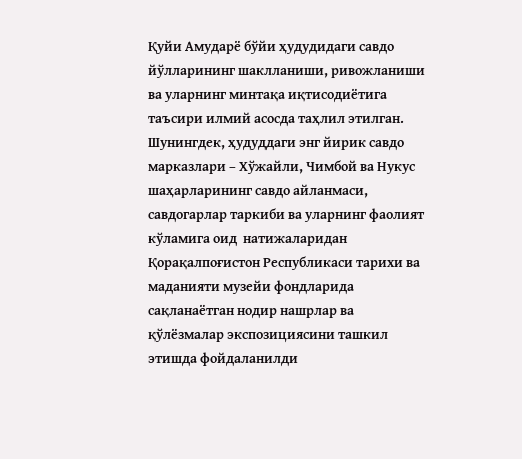Қуйи Амударё бўйи ҳудудидаги савдо йўлларининг шаклланиши, ривожланиши ва уларнинг минтақа иқтисодиётига таъсири илмий асосда таҳлил этилган. Шунингдек, ҳудуддаги энг йирик савдо марказлари – Хўжайли, Чимбой ва Нукус шаҳарларининг савдо айланмаси, савдогарлар таркиби ва уларнинг фаолият кўламига оид  натижаларидан Қорақалпоғистон Республикаси тарихи ва маданияти музейи фондларида сақланаётган нодир нашрлар ва қўлёзмалар экспозициясини ташкил этишда фойдаланилди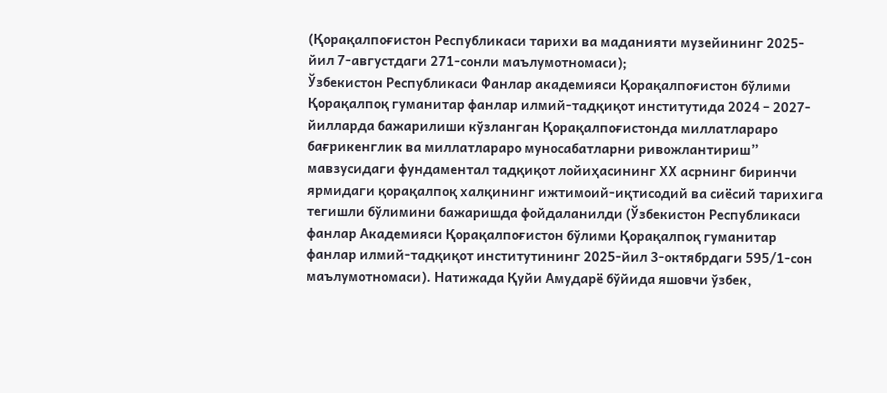(Қорақалпоғистон Республикаси тарихи ва маданияти музейининг 2025-йил 7-августдаги 271-сонли маълумотномаси);
Ўзбекистон Республикаси Фанлар академияси Қорақалпоғистон бўлими Қорақалпоқ гуманитар фанлар илмий-тадқиқот институтида 2024 – 2027-йилларда бажарилиши кўзланган Қорақалпоғистонда миллатлараро бағрикенглик ва миллатлараро муносабатларни ривожлантириш” мавзусидаги фундаментал тадқиқот лойиҳасининг ХХ асрнинг биринчи ярмидаги қорақалпоқ халқининг ижтимоий-иқтисодий ва сиёсий тарихига тегишли бўлимини бажаришда фойдаланилди (Ўзбекистон Республикаси фанлар Академияси Қорақалпоғистон бўлими Қорақалпоқ гуманитар фанлар илмий-тадқиқот институтининг 2025-йил 3-октябрдаги 595/1-сон маълумотномаси). Натижада Қуйи Амударё бўйида яшовчи ўзбек,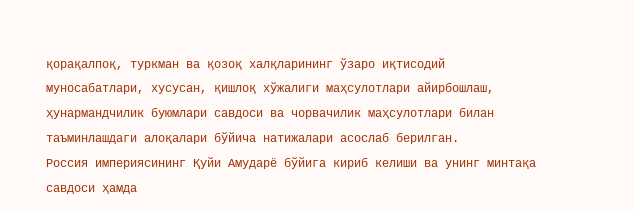қорақалпоқ, туркман ва қозоқ халқларининг ўзаро иқтисодий муносабатлари, хусусан, қишлоқ хўжалиги маҳсулотлари айирбошлаш, ҳунармандчилик буюмлари савдоси ва чорвачилик маҳсулотлари билан таъминлашдаги алоқалари бўйича натижалари асослаб берилган.
Россия империясининг Қуйи Амударё бўйига кириб келиши ва унинг минтақа савдоси ҳамда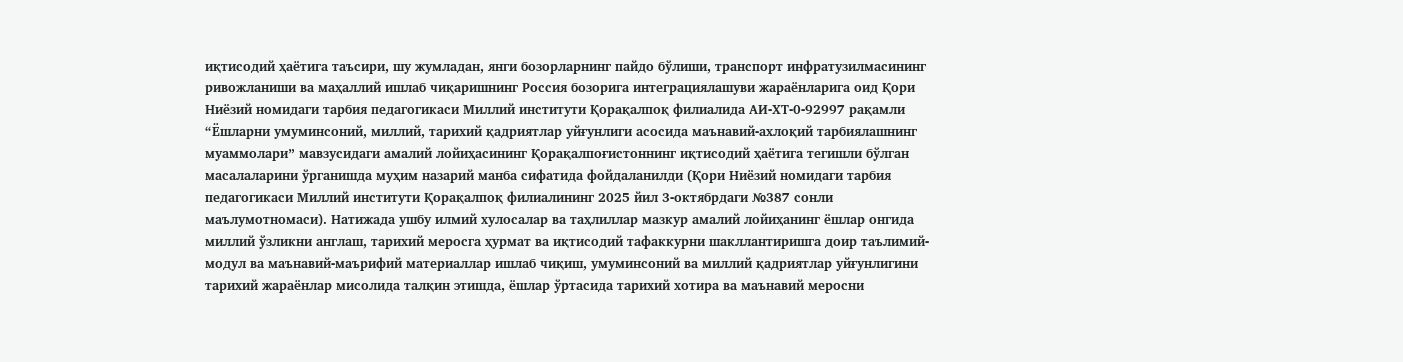иқтисодий ҳаётига таъсири, шу жумладан, янги бозорларнинг пайдо бўлиши, транспорт инфратузилмасининг ривожланиши ва маҳаллий ишлаб чиқаришнинг Россия бозорига интеграциялашуви жараёнларига оид Қори Ниёзий номидаги тарбия педагогикаси Миллий институти Қорақалпоқ филиалида АИ-ХТ-0-92997 рақамли “Ёшларни умуминсоний, миллий, тарихий қадриятлар уйғунлиги асосида маънавий-ахлоқий тарбиялашнинг муаммолари” мавзусидаги амалий лойиҳасининг Қорақалпоғистоннинг иқтисодий ҳаётига тегишли бўлган масалаларини ўрганишда муҳим назарий манба сифатида фойдаланилди (Қори Ниёзий номидаги тарбия педагогикаси Миллий институти Қорақалпоқ филиалининг 2025 йил 3-октябрдаги №387 сонли маълумотномаси). Натижада ушбу илмий хулосалар ва таҳлиллар мазкур амалий лойиҳанинг ёшлар онгида миллий ўзликни англаш, тарихий меросга ҳурмат ва иқтисодий тафаккурни шакллантиришга доир таълимий-модул ва маънавий-маърифий материаллар ишлаб чиқиш, умуминсоний ва миллий қадриятлар уйғунлигини тарихий жараёнлар мисолида талқин этишда, ёшлар ўртасида тарихий хотира ва маънавий меросни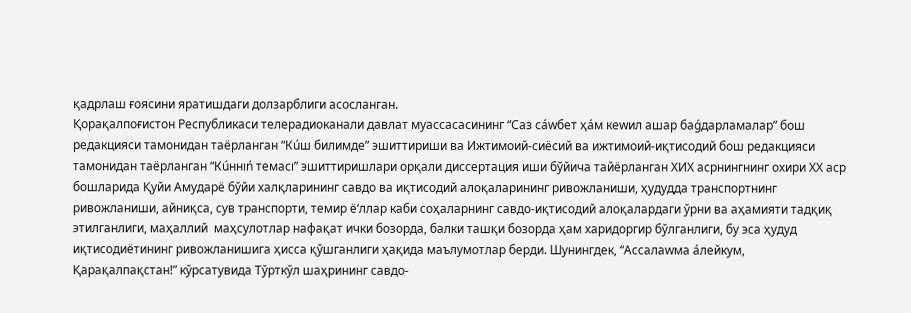қадрлаш ғоясини яратишдаги долзарблиги асосланган.
Қорақалпоғистон Республикаси телерадиоканали давлат муассасасининг “Саз сáwбет ҳáм кеwил ашар баǵдарламалар” бош редакцияси тамонидан таёрланган “Кúш билимде” эшиттириши ва Ижтимоий-сиёсий ва ижтимоий-иқтисодий бош редакцияси тамонидан таёрланган “Кúннıń темасı” эшиттиришлари орқали диссертация иши бўйича тайёрланган ХИХ асрнингнинг охири ХХ аср бошларида Қуйи Амударё бўйи халқларининг савдо ва иқтисодий алоқаларининг ривожланиши, ҳудудда транспортнинг ривожланиши, айниқса, сув транспорти, темир ёʻллар каби соҳаларнинг савдо-иқтисодий алоқалардаги ўрни ва аҳамияти тадқиқ этилганлиги, маҳаллий  маҳсулотлар нафақат ички бозорда, балки ташқи бозорда ҳам харидоргир бўлганлиги, бу эса ҳудуд иқтисодиётининг ривожланишига ҳисса қўшганлиги ҳақида маълумотлар берди. Шунингдек, “Ассалаwма áлейкум, Қарақалпақстан!” кўрсатувида Тўрткўл шаҳрининг савдо-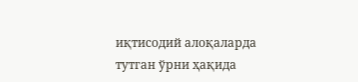иқтисодий алоқаларда тутган ўрни ҳақида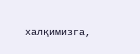халқимизга,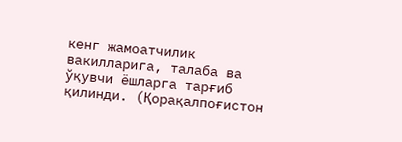кенг жамоатчилик вакилларига, талаба ва ўқувчи ёшларга тарғиб қилинди. (Қорақалпоғистон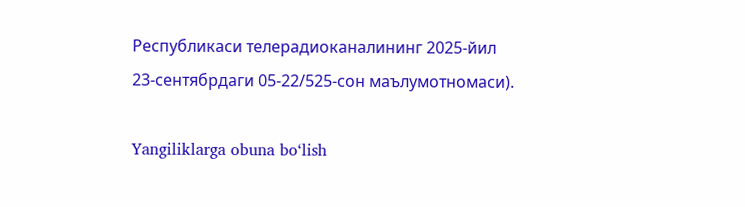Республикаси телерадиоканалининг 2025-йил
23-сентябрдаги 05-22/525-сон маълумотномаси).

Yangiliklarga obuna bo‘lish